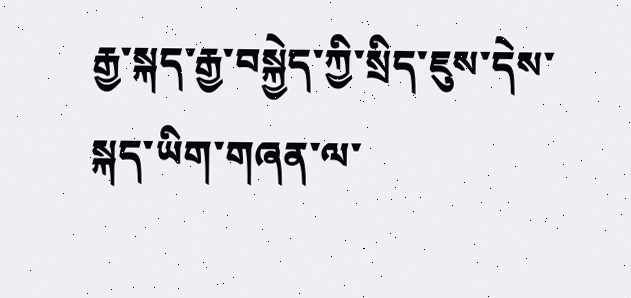རྒྱ་སྐད་རྒྱ་བསྐྱེད་ཀྱི་སྲིད་ཇུས་དེས་སྐད་ཡིག་གཞན་ལ་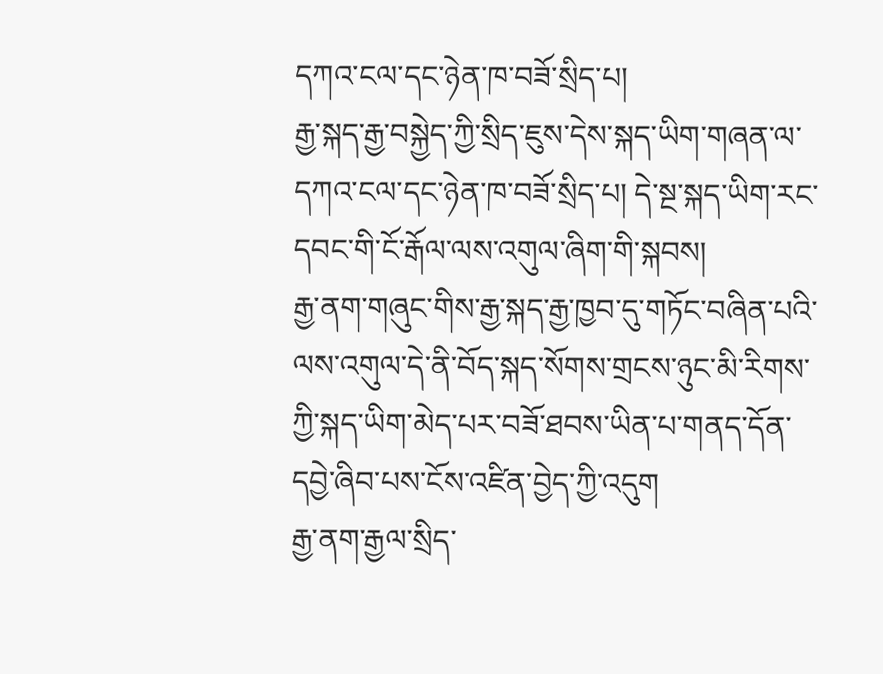དཀའ་ངལ་དང་ཉེན་ཁ་བཟོ་སྲིད་པ།
རྒྱ་སྐད་རྒྱ་བསྐྱེད་ཀྱི་སྲིད་ཇུས་དེས་སྐད་ཡིག་གཞན་ལ་དཀའ་ངལ་དང་ཉེན་ཁ་བཟོ་སྲིད་པ། དེ་སྔ་སྐད་ཡིག་རང་དབང་གི་ངོ་རྒོལ་ལས་འགུལ་ཞིག་གི་སྐབས།
རྒྱ་ནག་གཞུང་གིས་རྒྱ་སྐད་རྒྱ་ཁྱབ་དུ་གཏོང་བཞིན་པའི་ལས་འགུལ་དེ་ནི་བོད་སྐད་སོགས་གྲངས་ཉུང་མི་རིགས་ཀྱི་སྐད་ཡིག་མེད་པར་བཟོ་ཐབས་ཡིན་པ་གནད་དོན་དབྱེ་ཞིབ་པས་ངོས་འཛིན་བྱེད་ཀྱི་འདུག
རྒྱ་ནག་རྒྱལ་སྲིད་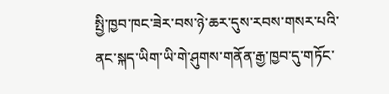སྤྱི་ཁྱབ་ཁང་ཟེར་བས་ཉེ་ཆར་དུས་རབས་གསར་པའི་ནང་སྐད་ཡིག་ཡི་གེ་ཤུགས་གནོན་རྒྱ་ཁྱབ་དུ་གཏོང་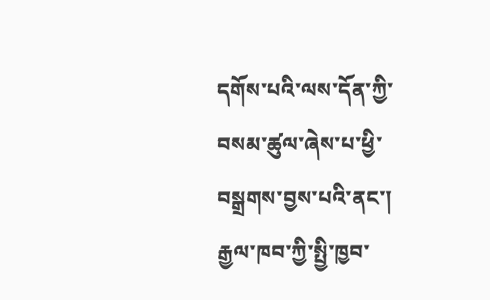དགོས་པའི་ལས་དོན་ཀྱི་བསམ་ཚུལ་ཞེས་པ་ཕྱི་བསྒྲགས་བྱས་པའི་ནང་། རྒྱལ་ཁབ་ཀྱི་སྤྱི་ཁྱབ་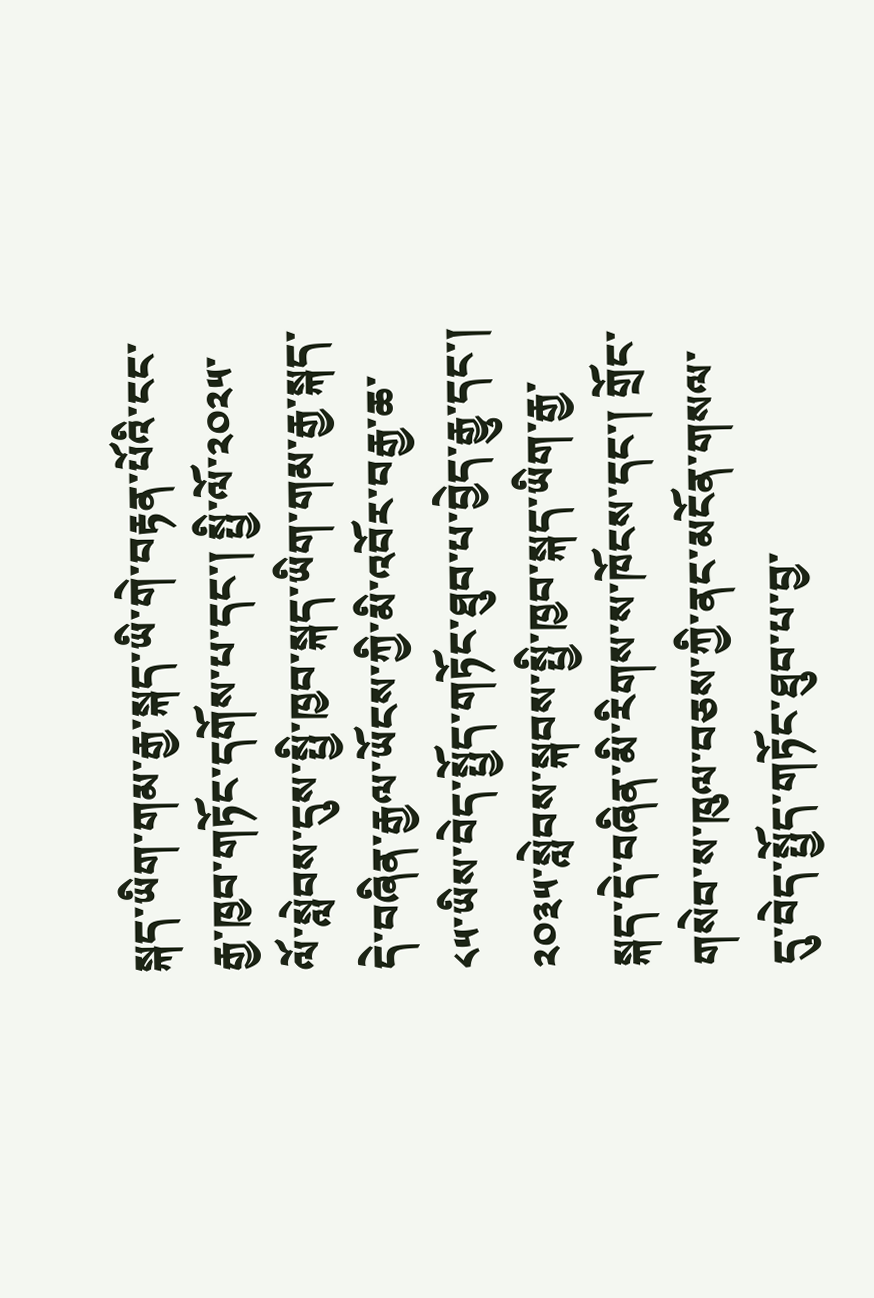སྐད་ཡིག་གམ་རྒྱ་སྐད་ཡི་གེ་བརྟན་པོའི་ངང་རྒྱ་ཁྱབ་གཏོང་དགོས་པ་དང་། སྤྱི་ལོ་༢༠༢༥་ལོ་སླེབས་དུས་སྤྱི་ཁྱབ་སྐད་ཡིག་གམ་རྒྱ་སྐད་དེ་བཞིན་རྒྱལ་ཡོངས་ཀྱི་མི་འབོར་བརྒྱ་ཆ་༨༥་ཡིས་བེད་སྤྱོད་གཏོང་ཐུབ་པ་བྱེད་རྒྱུ་དང་། ༢༠༣༥་སླེབས་སྐབས་སྤྱི་ཁྱབ་སྐད་ཡིག་རྒྱ་སྐད་དེ་བཞིན་མི་རིགས་ས་ཁོངས་དང་། གྲོང་གསེབ་ས་ཁུལ་བཅས་ཀྱི་ནང་མངོན་གསལ་དུ་བེད་སྤྱོད་གཏོང་ཐུབ་པ་བྱ་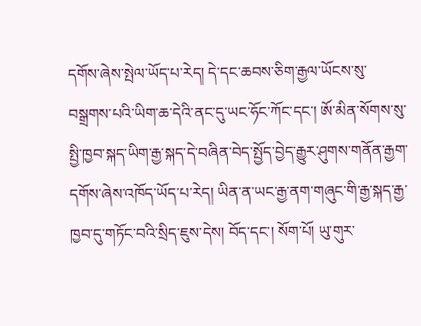དགོས་ཞེས་སྤེལ་ཡོད་པ་རེད། དེ་དང་ཆབས་ཅིག་རྒྱལ་ཡོངས་སུ་བསྒྲགས་པའི་ཡིག་ཆ་དེའི་ནང་དུ་ཡང་ཧོང་ཀོང་དང་། ཨོ་མིན་སོགས་སུ་སྤྱི་ཁྱབ་སྐད་ཡིག་རྒྱ་སྐད་དེ་བཞིན་བེད་སྤྱོད་བྱེད་རྒྱུར་ཤུགས་གནོན་རྒྱག་དགོས་ཞེས་འཁོད་ཡོད་པ་རེད། ཡིན་ན་ཡང་རྒྱ་ནག་གཞུང་གི་རྒྱ་སྐད་རྒྱ་ཁྱབ་དུ་གཏོང་བའི་སྲིད་ཇུས་དེས། བོད་དང་། སོག་པོ། ཡུ་གུར་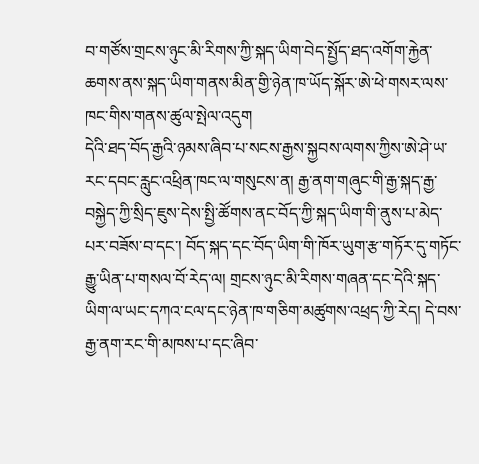བ་གཙོས་གྲངས་ཉུང་མི་རིགས་ཀྱི་སྐད་ཡིག་བེད་སྤྱོད་ཐད་འགོག་རྐྱེན་ཆགས་ནས་སྐད་ཡིག་གནས་མིན་གྱི་ཉེན་ཁ་ཡོད་སྐོར་ཨེ་ཕེ་གསར་ལས་ཁང་གིས་གནས་ཚུལ་སྤེལ་འདུག
དེའི་ཐད་བོད་རྒྱའི་ཉམས་ཞིབ་པ་སངས་རྒྱས་སྐྱབས་ལགས་ཀྱིས་ཨེ་ཤེ་ཡ་རང་དབང་རླུང་འཕྲིན་ཁང་ལ་གསུངས་ན། རྒྱ་ནག་གཞུང་གི་རྒྱ་སྐད་རྒྱ་བསྐྱེད་ཀྱི་སྲིད་ཇུས་དེས་སྤྱི་ཚོགས་ནང་བོད་ཀྱི་སྐད་ཡིག་གི་ནུས་པ་མེད་པར་བཟོས་བ་དང་། བོད་སྐད་དང་བོད་ཡིག་གི་ཁོར་ཡུག་རྩ་གཏོར་དུ་གཏོང་རྒྱུ་ཡིན་པ་གསལ་བོ་རེད་ལ། གྲངས་ཉུང་མི་རིགས་གཞན་དང་དེའི་སྐད་ཡིག་ལ་ཡང་དཀའ་ངལ་དང་ཉེན་ཁ་གཅིག་མཚུགས་འཕྲད་ཀྱི་རེད། དེ་བས་རྒྱ་ནག་རང་གི་མཁས་པ་དང་ཞིབ་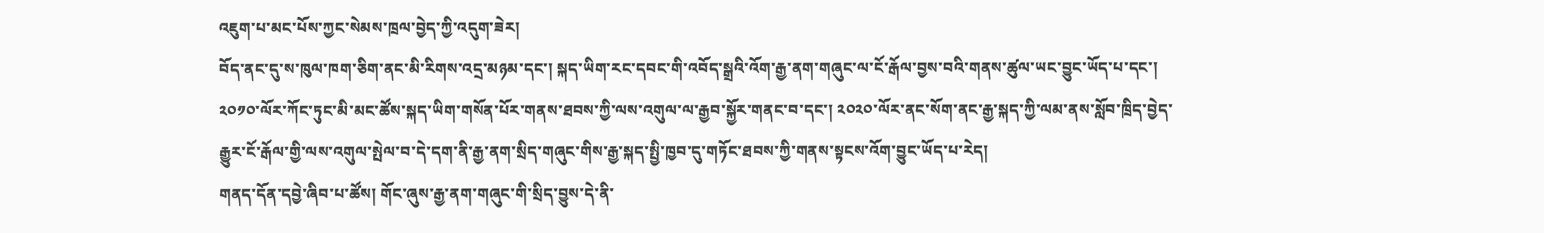འཇུག་པ་མང་པོས་ཀྱང་སེམས་ཁྲལ་བྱེད་ཀྱི་འདུག་ཟེར།
བོད་ནང་དུ་ས་ཁུལ་ཁག་ཅིག་ནང་མི་རིགས་འདྲ་མཉམ་དང་། སྐད་ཡིག་རང་དབང་གི་འབོད་སྒྲའི་འོག་རྒྱ་ནག་གཞུང་ལ་ངོ་རྒོལ་བྱས་བའི་གནས་ཚུལ་ཡང་བྱུང་ཡོད་པ་དང་། ༢༠༡༠་ལོར་ཀོང་ཏུང་མི་མང་ཚོས་སྐད་ཡིག་གསོན་པོར་གནས་ཐབས་ཀྱི་ལས་འགུལ་ལ་རྒྱབ་སྐྱོར་གནང་བ་དང་། ༢༠༢༠་ལོར་ནང་སོག་ནང་རྒྱ་སྐད་ཀྱི་ལམ་ནས་སློབ་ཁྲིད་བྱེད་རྒྱུར་ངོ་རྒོལ་གྱི་ལས་འགུལ་སྤེལ་བ་དེ་དག་ནི་རྒྱ་ནག་སྲིད་གཞུང་གིས་རྒྱ་སྐད་སྤྱི་ཁྱབ་དུ་གཏོང་ཐབས་ཀྱི་གནས་སྟངས་འོག་བྱུང་ཡོད་པ་རེད།
གནད་དོན་དབྱེ་ཞིབ་པ་ཚོས། གོང་ཞུས་རྒྱ་ནག་གཞུང་གི་སྲིད་བྱུས་དེ་ནི་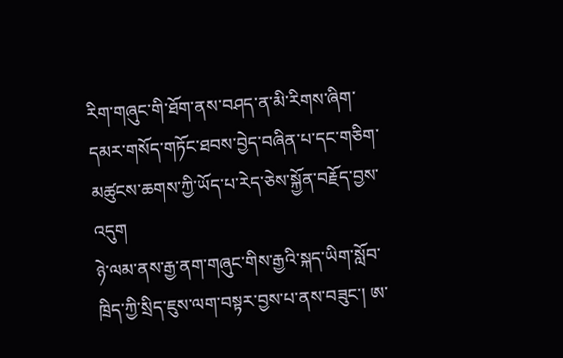རིག་གཞུང་གི་ཐོག་ནས་བཤད་ན་མི་རིགས་ཞིག་དམར་གསོད་གཏོང་ཐབས་བྱེད་བཞིན་པ་དང་གཅིག་མཚུངས་ཆགས་ཀྱི་ཡོད་པ་རེད་ཅེས་སྐྱོན་བརྗོད་བྱས་འདུག
ཉེ་ལམ་ནས་རྒྱ་ནག་གཞུང་གིས་རྒྱའི་སྐད་ཡིག་སློབ་ཁྲིད་ཀྱི་སྲིད་ཇུས་ལག་བསྟར་བྱས་པ་ནས་བཟུང་། ཨ་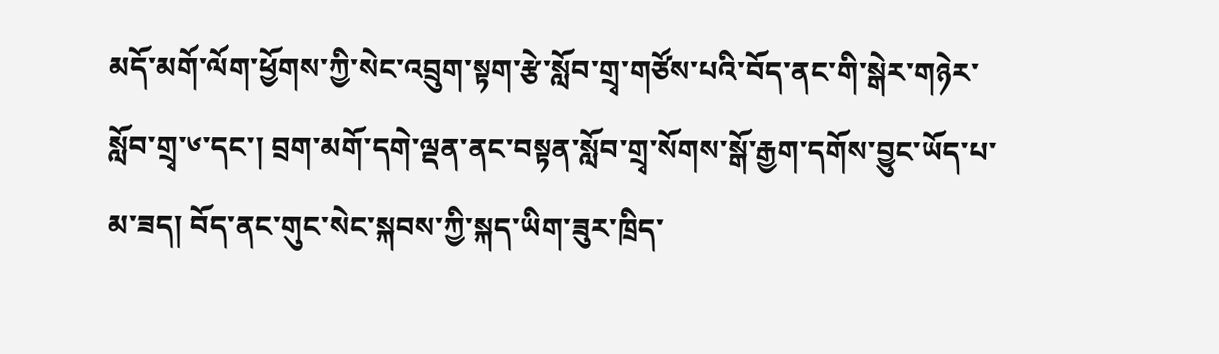མདོ་མགོ་ལོག་ཕྱོགས་ཀྱི་སེང་འབྲུག་སྟག་རྩེ་སློབ་གྲྭ་གཙོས་པའི་བོད་ནང་གི་སྒེར་གཉེར་སློབ་གྲྭ་༦་དང་། བྲག་མགོ་དགེ་ལྡན་ནང་བསྟན་སློབ་གྲྭ་སོགས་སྒོ་རྒྱག་དགོས་བྱུང་ཡོད་པ་མ་ཟད། བོད་ནང་གུང་སེང་སྐབས་ཀྱི་སྐད་ཡིག་ཟུར་ཁྲིད་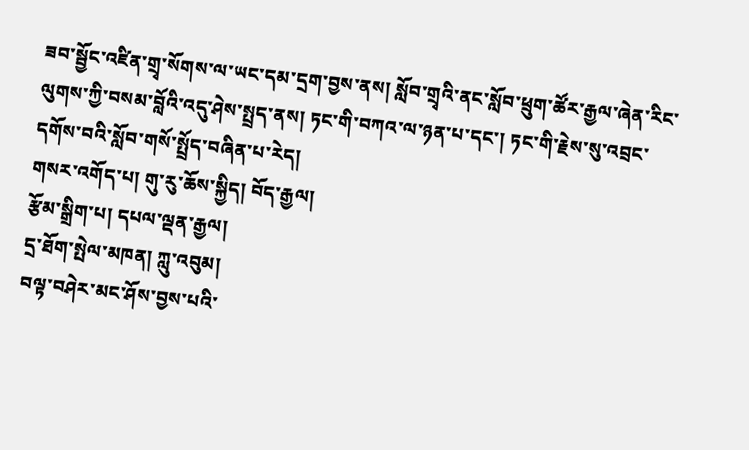ཟབ་སྦྱོང་འཛིན་གྲྭ་སོགས་ལ་ཡང་དམ་དྲག་བྱས་ནས། སློབ་གྲྭའི་ནང་སློབ་ཕྲུག་ཚོར་རྒྱལ་ཞེན་རིང་ལུགས་ཀྱི་བསམ་བློའི་འདུ་ཤེས་སྤྲད་ནས། ཏང་གི་བཀའ་ལ་ཉན་པ་དང་། ཏང་གི་རྗེས་སུ་འབྲང་དགོས་བའི་སློབ་གསོ་སྤྲོད་བཞིན་པ་རེད།
གསར་འགོད་པ། གུ་རུ་ཆོས་སྐྱིད། བོད་རྒྱལ།
རྩོམ་སྒྲིག་པ། དཔལ་ལྡན་རྒྱལ།
དྲ་ཐོག་སྤེལ་མཁན། ཀླུ་འབུམ།
བལྟ་བཤེར་མང་ཤོས་བྱས་པའི་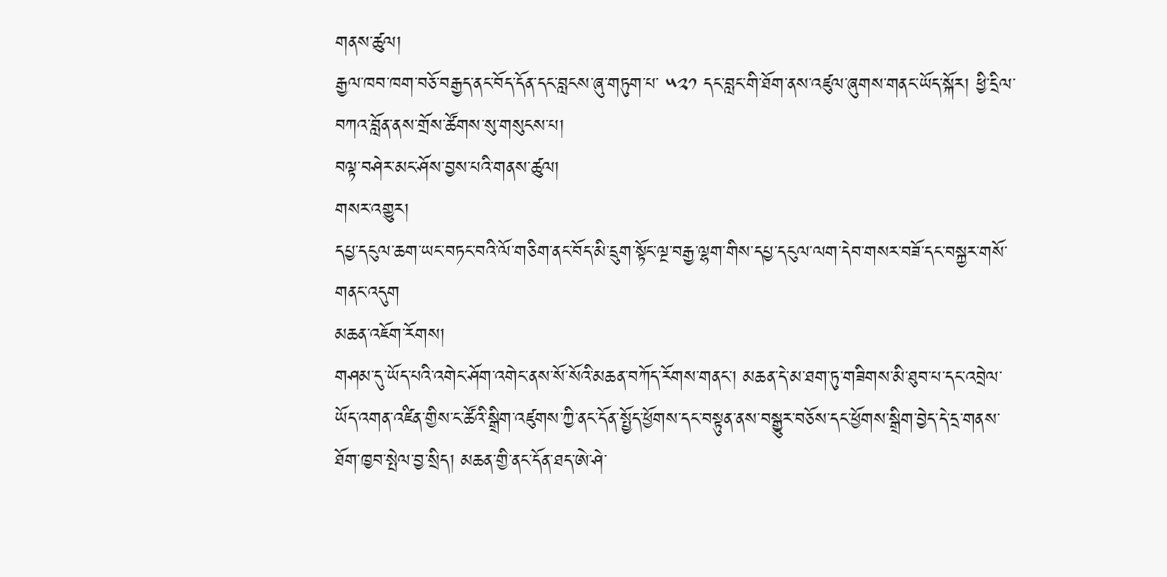གནས་ཚུལ།
རྒྱལ་ཁབ་ཁག་བཅོ་བརྒྱད་ནང་བོད་དོན་དང་བླངས་ཞུ་གཏུག་པ་ ༥༢༡ དང་བླང་གི་ཐོག་ནས་འཛུལ་ཞུགས་གནང་ཡོད་སྐོར། ཕྱི་དྲིལ་བཀའ་བློན་ནས་གྲོས་ཚོགས་སུ་གསུངས་པ།
བལྟ་བཤེར་མང་ཤོས་བྱས་པའི་གནས་ཚུལ།
གསར་འགྱུར།
དཔྱ་དངུལ་ཆག་ཡང་བཏང་བའི་ལོ་གཅིག་ནང་བོད་མི་དྲུག་སྟོང་ལྔ་བརྒྱ་ལྷག་གིས་དཔྱ་དངུལ་ལག་དེབ་གསར་བཟོ་དང་བསྐྱར་གསོ་གནང་འདུག
མཆན་འཇོག་རོགས།
གཤམ་དུ་ཡོད་པའི་འགེང་ཤོག་འགེང་ནས་སོ་སོའི་མཆན་བཀོད་རོགས་གནང་། མཆན་དེ་མ་ཐག་ཏུ་གཟིགས་མི་ཐུབ་པ་དང་འབྲེལ་ཡོད་འགན་འཛིན་གྱིས་ང་ཚོའི་སྒྲིག་འཛུགས་ཀྱི་ནང་དོན་སྤྱོད་ཕྱོགས་དང་བསྟུན་ནས་བསྒྱུར་བཅོས་དང་ཕྱོགས་སྒྲིག་བྱེད་དེ་དྲ་གནས་ཐོག་ཁྱབ་སྤེལ་བྱ་སྲིད། མཆན་གྱི་ནང་དོན་ཐད་ཨེ་ཤེ་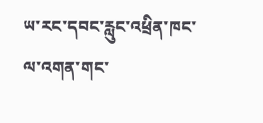ཡ་རང་དབང་རླུང་འཕྲིན་ཁང་ལ་འགན་གང་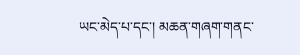ཡང་མེད་པ་དང་། མཆན་གཞག་གནང་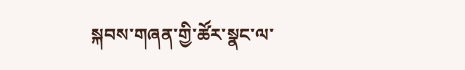སྐབས་གཞན་གྱི་ཚོར་སྣང་ལ་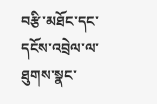བརྩི་མཐོང་དང་དངོས་འབྲེལ་ལ་ཐུགས་སྣང་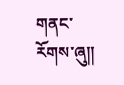གནང་རོགས་ཞུ༎